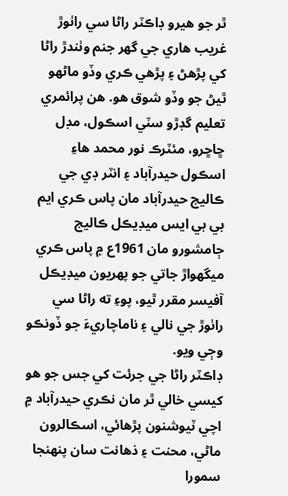ٿر جو هيرو ڊاڪٽر راڻا سي راٺوڙ
غريب هاري جي گهر جنم وٺندڙ راڻا کي پڙهڻ ۽ پڙهي ڪري وڏو ماڻهو ٿيڻ جو وڏو شوق هو. هن پرائمري تعليم گڊڙو سٽي اسڪول، مڊل ڇاڇرو، مئٽرڪ نور محمد هاءِ اسڪول حيدرآباد ۽ انٽر ڊي جي ڪاليج حيدرآباد مان پاس ڪري ايم بي بي ايس ميڊيڪل ڪاليج ڄامشورو مان 1961ع ۾ پاس ڪري ميگهواڙ جاتي جو پهريون ميڊيڪل آفيسر مقرر ٿيو، پوءِ ته راڻا سي راٺوڙ جي نالي ۽ ناماچاريءَ جو ڏونڪو وڄي ويو.
ڊاڪٽر راڻا جي جرئت کي جس جو هو کيسي خالي ٿر مان نڪري حيدرآباد ۾ اچي ٽيوشنون پڙهائي، اسڪالرون ماڻي، محنت ۽ ذهانت سان پنهنجا سمورا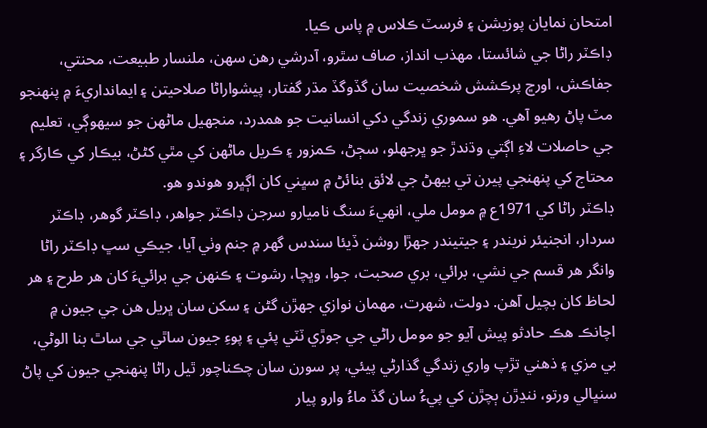امتحان نمايان پوزيشن ۽ فرسٽ ڪلاس ۾ پاس ڪيا.
ڊاڪٽر راڻا جي شائستا، مهذب انداز، صاف سٿرو، آدرشي رهن سهن، ملنسار طبيعت، محنتي، جفاڪش، اورڇ پرڪشش شخصيت سان گڏوگڏ مڌر گفتار، پيشواراڻا صلاحيتن ۽ ايمانداريءَ ۾ پنهنجو مٽ پاڻ رهيو آهي. هو سموري زندگي دکي انسانيت جو همدرد، منجهيل ماڻهن جو سيهوڳي، تعليم جي حاصلات لاءِ اڳتي وڌندڙ جو ڀرجهلو، سڄڻ، ڪمزور ۽ ڪريل ماڻهن کي مٿي کڻڻ، بيڪار کي ڪارگر ۽ محتاج کي پنهنجي پيرن تي بيهڻ جي لائق بنائڻ ۾ سڀني کان اڳڀرو هوندو هو.
ڊاڪٽر راڻا کي 1971ع ۾ مومل ملي، انهيءَ سنگ ناميارو سرجن ڊاڪٽر جواهر، ڊاڪٽر گوهر، ڊاڪٽر سردار، انجنيئر نريندر ۽ جيتيندر جهڙا روشن ڏيئا سندس گهر ۾ جنم وٺي آيا، جيڪي سڀ ڊاڪٽر راڻا وانگر هر قسم جي نشي، برائي، بري صحبت، جوا، وڀچا، رشوت ۽ ڪنهن جي برائيءَ کان هر طرح ۽ هر لحاظ کان بچيل آهن. دولت، شهرت، مهمان نوازي جهڙن گڻن ۽ سکن سان ڀريل هن جي جيون ۾ اچانڪ هڪ حادثو پيش آيو جو مومل راڻي جي جوڙي ٽٽي پئي ۽ پوءِ جيون ساٿي جي ساٿ بنا الوڻي، بي مزي ۽ ذهني تڙپ واري زندگي گذارڻي پيئي، پر سورن سان چڪناچور ٿيل راڻا پنهنجي جيون کي پاڻ سنڀالي ورتو، ننڍڙن ٻچڙن کي پيءُ سان گڏ ماءُ وارو پيار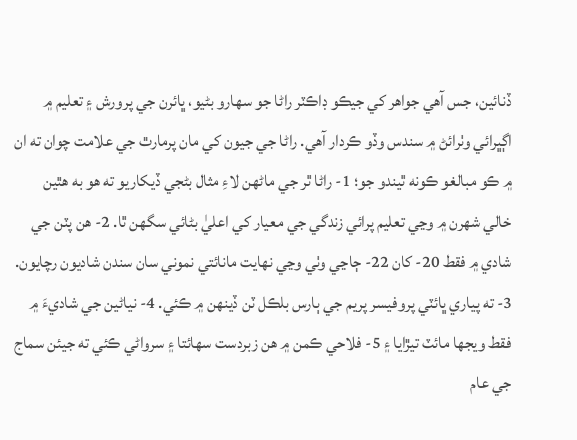ڏنائين، جس آهي جواهر کي جيڪو ڊاڪٽر راڻا جو سهارو بڻيو، ڀائرن جي پرورش ۽ تعليم ۾ اڳڀرائي وٺرائڻ ۾ سندس وڏو ڪردار آهي. راڻا جي جيون کي مان پرمارٿ جي علامت چوان ته ان ۾ ڪو مبالغو ڪونه ٿيندو جو؛ 1- راڻا ٿر جي ماڻهن لاءِ مثال بڻجي ڏيکاريو ته هو به هٿين خالي شهرن ۾ وڃي تعليم پرائي زندگي جي معيار کي اعليٰ بڻائي سگهن ٿا. 2- هن پٽن جي شادي ۾ فقط 20- کان 22- ڄاڃي وٺي وڃي نهايت مانائتي نموني سان سندن شاديون رچايون. 3- ته پياري ڀائٽي پروفيسر پريم جي ٻارس بلڪل ٽن ڏينهن ۾ ڪئي. 4- نياڻين جي شاديءَ ۾ فقط ويجها مائٽ تيڙايا ۽ 5- فلاحي ڪمن ۾ هن زبردست سهائتا ۽ سرواڻي ڪئي ته جيئن سماج جي عام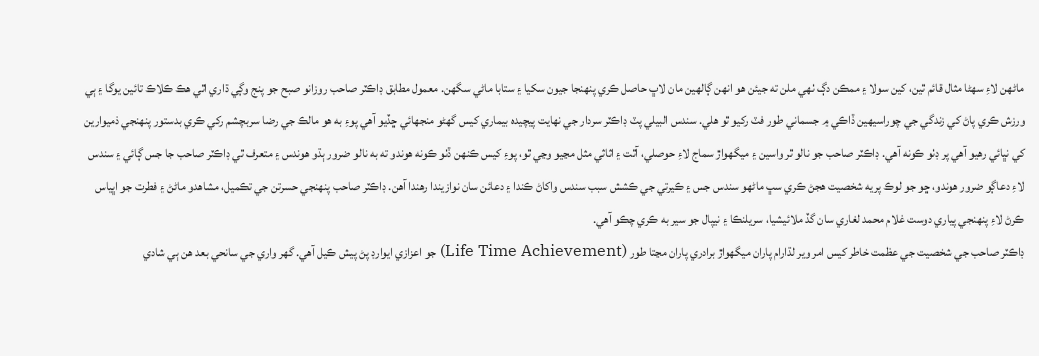ماڻهن لاءِ سهڻا مثال قائم ٿين، کين سولا ۽ ممڪن دڳ ٺهي ملن ته جيئن هو انهن ڳالهين مان لاڀ حاصل ڪري پنهنجا جيون سکيا ۽ ستابا ماڻي سگهن. معمول مطابق ڊاڪٽر صاحب روزانو صبح جو پنج وڳي ڌاري اٿي هڪ ڪلاڪ تائين يوگا ۽ ٻي ورزش ڪري پاڻ کي زندگي جي چوراسيهين ڏاڪي ۾ جسماني طور فٽ رکيو ٿو هلي. سندس البيلي پٽ ڊاڪٽر سردار جي نهايت پيچيده بيماري کيس گهڻو منجهائي ڇڏيو آهي پوءِ به هو مالڪ جي رضا سربچشم رکي ڪري بدستور پنهنجي ذميوارين کي نڀائي رهيو آهي پر ڊٺو ڪونه آهي. ڊاڪٽر صاحب جو نالو ٿر واسين ۽ ميگهواڙ سماج لاءِ حوصلي، آٿت ۽ اثاثي مثل مڃيو وڃي ٿو، پوءِ کيس ڪنهن ڏٺو ڪونه هوندو ته به نالو ضرور ٻڌو هوندس ۽ متعرف ٿي ڊاڪٽر صاحب جا جس ڳائي ۽ سندس لاءِ دعاڳو ضرور هوندو، ڇو جو لوڪ پريه شخصيت هجڻ ڪري سڀ ماڻهو سندس جس ۽ ڪيرتي جي ڪشش سبب سندس واکاڻ ڪندا ۽ دعائن سان نوازيندا رهندا آهن. ڊاڪٽر صاحب پنهنجي حسرتن جي تڪميل، مشاهدو ماڻڻ ۽ فطرت جو اڀياس ڪرڻ لاءِ پنهنجي پياري دوست غلام محمد لغاري سان گڏ ملائيشيا، سريلنڪا ۽ نيپال جو سير به ڪري چڪو آهي.
ڊاڪٽر صاحب جي شخصيت جي عظمت خاطر کيس امر وير لڌارام پاران ميگهواڙ برادري پاران مڃتا طور (Life Time Achievement) جو اعزازي ايوارڊ پڻ پيش ڪيل آهي. گهر واري جي سانحي بعد هن ٻي شادي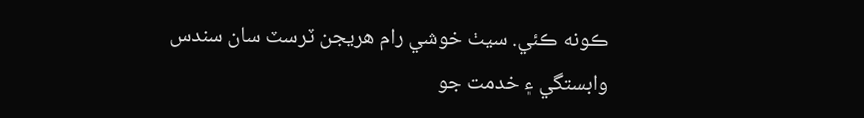ڪونه ڪئي. سيٺ خوشي رام هريجن ٽرسٽ سان سندس وابستگي ۽ خدمت جو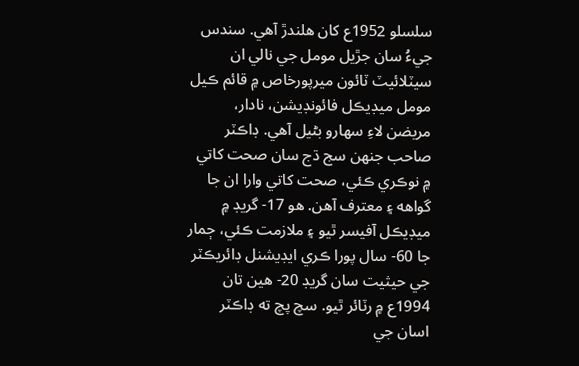سلسلو 1952ع کان هلندڙ آهي. سندس جيءُ سان جڙيل مومل جي نالي ان سيٽلائيٽ ٽائون ميرپورخاص ۾ قائم ڪيل مومل ميڊيڪل فائونڊيشن، نادار، مريضن لاءِ سهارو بڻيل آهي. ڊاڪٽر صاحب جنهن سج ڌج سان صحت کاتي ۾ نوڪري ڪئي، صحت کاتي وارا ان جا گواهه ۽ معترف آهن. هو 17- گريڊ ۾ ميڊيڪل آفيسر ٿيو ۽ ملازمت ڪئي، ڄمار جا 60- سال پورا ڪري ايڊيشنل ڊائريڪٽر جي حيثيت سان گريڊ 20- هين تان 1994ع ۾ رٽائر ٿيو. سچ پچ ته ڊاڪٽر اسان جي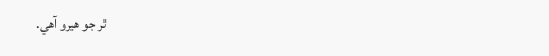ٿر جو هيرو آهي.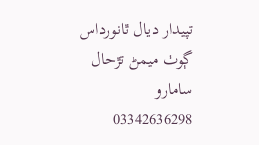تپيدار ديال ٿانورداس
ڳوٺ ميمڻ تڙحال سامارو
03342636298